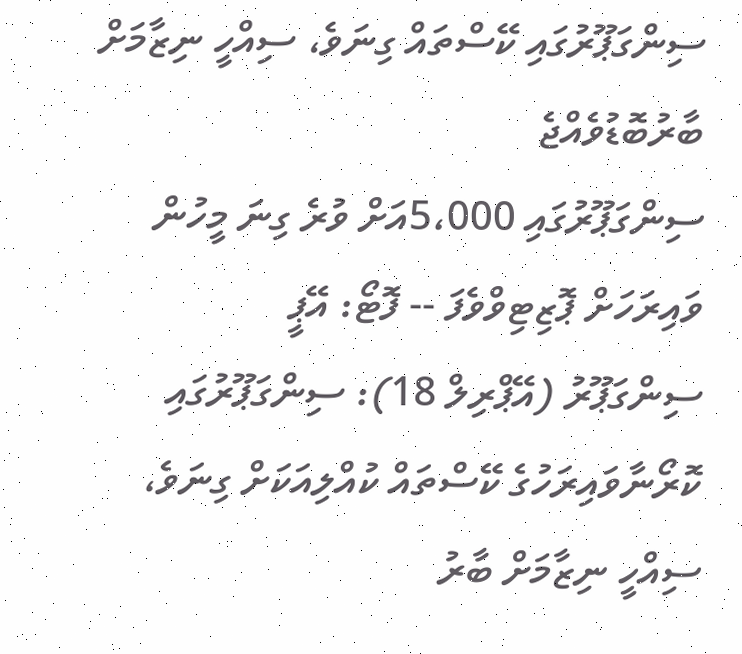ސިންގަޕޫރުގައި ކޭސްތައް ގިނަވެ، ސިއްހީ ނިޒާމަށް ބާރުބޮޑުވެއްޖެ
ސިންގަޕޫރުގައި 5،000އަށް ވުރެ ގިނަ މީހުން ވައިރަހަށް ޕޮޒިޓިވްވެފަ -- ފޮޓޯ: އޭޕީ
ސިންގަޕޫރު (އޭޕްރިލް 18): ސިންގަޕޫރުގައި ކޮރޯނާވައިރަހުގެ ކޭސްތައް ކުއްލިއަކަށް ގިނަވެ، ސިއްހީ ނިޒާމަށް ބާރު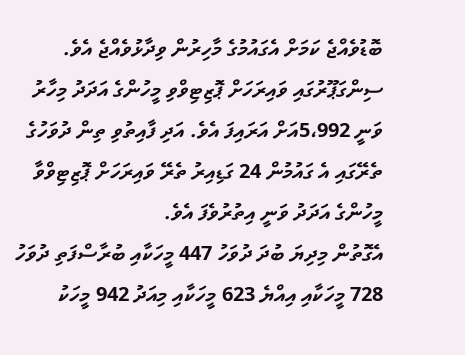ބޮޑުވެއްޖެ ކަމަށް އެގައުމުގެ މާހިރުން ވިދާޅުވެއްޖެ އެވެ.
ސިންގަޕޫރުގައި ވައިރަހަށް ޕޮޒިޓިވްވި މީހުންގެ އަދަދު މިހާރު ވަނީ 5،992އަށް އަރައިފަ އެވެ. އަދި ފާއިތުވި ތިން ދުވަހުގެ ތެރޭގައި އެ ގައުމުން 24 ގަޑިއިރު ތެރޭ ވައިރަހަށް ޕޮޒިޓިވްވާ މީހުންގެ އަދަދު ވަނީ އިތުރުވެފަ އެވެ.
އެގޮތުން މިދިޔަ ބުދަ ދުވަހު 447 މީހަކާއި ބުރާސްފަތި ދުވަހު 728 މީހަކާއި އިއްޔެ 623 މީހަކާއި މިއަދު 942 މީހަކު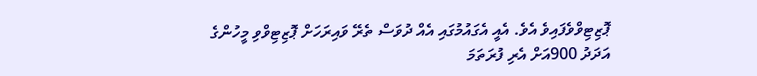ޕޮޒިޓިވްވެފައިވެ އެވެ. އެއީ އެގައުމުގައި އެއް ދުވަސް ތެރޭ ވައިރަހަށް ޕޮޒިޓިވްވި މީހުންގެ އަދަދު 900އަށް އެރި ފުރަތަމަ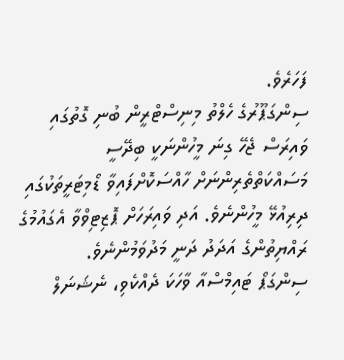ފަހަރެވެ.
ސިންގަޕޫރުގެ ހެލްތު މިނިސްޓްރީން ބުނި ގޮތުގައި ވައިރަސް ޖެހޭ ގިނަ މީހުންނަކީ ބިދޭސީ މަސައްކަތްތެރިންނަށް ހާއްސަކޮށްފައިވާ ޑޯމިޓަރީތަކުގައި ދިރިއުޅޭ މީހުންނެވެ. އަދި ވައިރަހަށް ޕޮޒިޓިވްވާ އެގައުމުގެ ރައްޔިތުންގެ އަދަދު ދަނީ މަދުވަމުންނެވެ.
ސިންގަޕޯ ޓައިމްސްއާ ވާހަކަ ދެއްކެވި، ނެޝަނަލް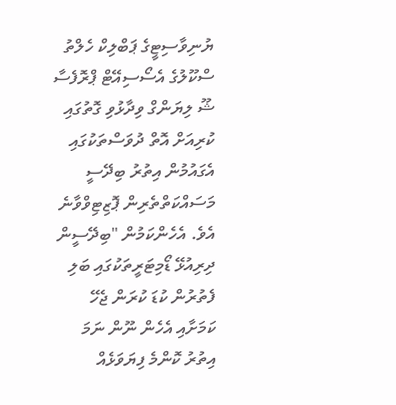ޔުނިވާސިޓީގެ ޕަބްލިކް ހެލްތު ސްކޫލުގެ އެސޯސިއޭޓް ޕްރޮފެސާ ޝޫ ލިޔަންގް ވިދާޅުވި ގޮތުގައި ކުރިއަށް އޮތް ދުވަސްތަކުގައި އެގައުމުން އިތުރު ބިދޭސީ މަސައްކަތްތެރިން ޕޮޒިޓިވްވާނެ އެވެ. އެހެންކަމުން "ބިދޭސީން ދިރިއުޅޭ ޑޯމިޓަރީތަކުގައި ބަލި ފެތުރުން ކުޑަ ކުރަން ޖެހޭ ކަމަށާއި އެހެން ނޫން ނަމަ އިތުރު ކޮންމެ ފިޔަވަޅެއް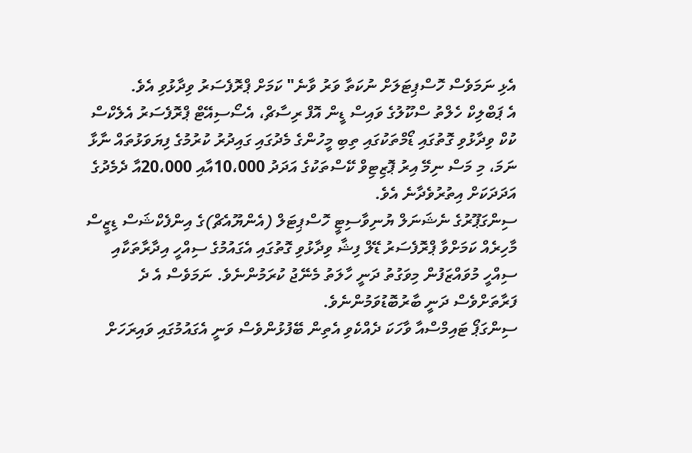އެޅި ނަމަވެސް ހޮސްޕިޓަލަށް ނުކަތާ ވަރު ވާނެ" ކަމަށް ޕްރޮފެސަރު ވިދާޅުވި އެވެ.
އެ ޕަބްލިކް ހެލްތު ސްކޫލުގެ ވައިސް ޑީން އޮފް ރިސާޗް، އެސޯސިއޭޓް ޕްރޮފެސަރު އެލެކްސް ކުކް ވިދާޅުވި ގޮތުގައި ޑޯމްތަކުގައި ތިބި މީހުންގެ މެދުގައި ގައިދުރު ކުރުމުގެ ފިޔަވަޅުތައް ނާޅާ ނަމަ، މި މަސް ނިމޭ އިރު ޕޮޒިޓިވް ކޭސްތަކުގެ އަދަދު 10،000އާއި 20،000އާ ދެމެދުގެ އަދަދަކަށް އިތުރުވެދާނެ އެވެ.
ސިންގަޕޫރުގެ ނެޝަނަލް ޔުނިވާސިޓީ ހޮސްޕިޓަލް (އެންޔޫއެޗް)ގެ އިންފެކްޝަސް ޑިޒީސް މާހިރެއް ކަމަށްވާ ޕްރޮފެސަރު ޑޭލް ފިޝާ ވިދާޅުވި ގޮތުގައި އެގައުމުގެ ސިއްހީ އިދާރާތަކާއި ސިއްހީ މުވައްޒަފުން މިވަގުތު ދަނީ ހާލަތު މެނޭޖު ކުރަމުންނެވެ. ނަމަވެސް އެ ދެ ފަރާތަށްވެސް ދަނީ ބާރުބޮޑުވަމުންނެވެ.
ސިންގަޕޯ ޓައިމްސްއާ ވާހަކަ ދެއްކެވި އެތިން ބޭފުޅުންވެސް ވަނީ އެގައުމުގައި ވައިރަހަށް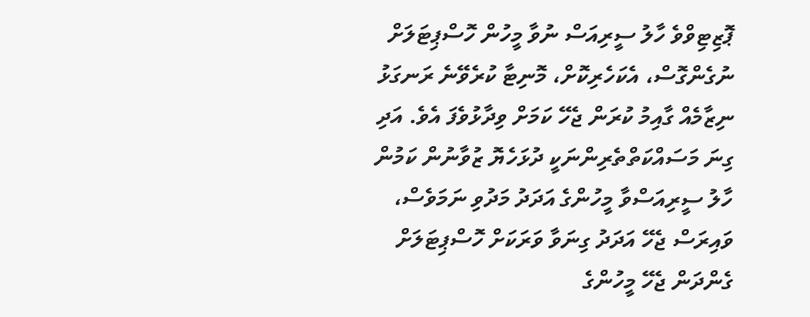ޕޮޒިޓިވްވެ ހާލު ސީރިއަސް ނުވާ މީހުން ހޮސްޕިޓަލަށް ނުގެންގޮސް، އެކަހެރިކޮށް، މޮނިޓާ ކުރެވޭނެ ރަނގަޅު ނިޒާމެއް ގާއިމު ކުރަން ޖެހޭ ކަމަށް ވިދާޅުވެފަ އެވެ. އަދި ގިނަ މަސައްކަތްތެރިންނަކީ ދުޅަހެޔޮ ޒުވާނުން ކަމުން ހާލު ސީރިއަސްވާ މީހުންގެ އަދަދު މަދުވި ނަމަވެސް، ވައިރަސް ޖެހޭ އަދަދު ގިނަވާ ވަރަކަށް ހޮސްޕިޓަލަށް ގެންދަން ޖެހޭ މީހުންގެ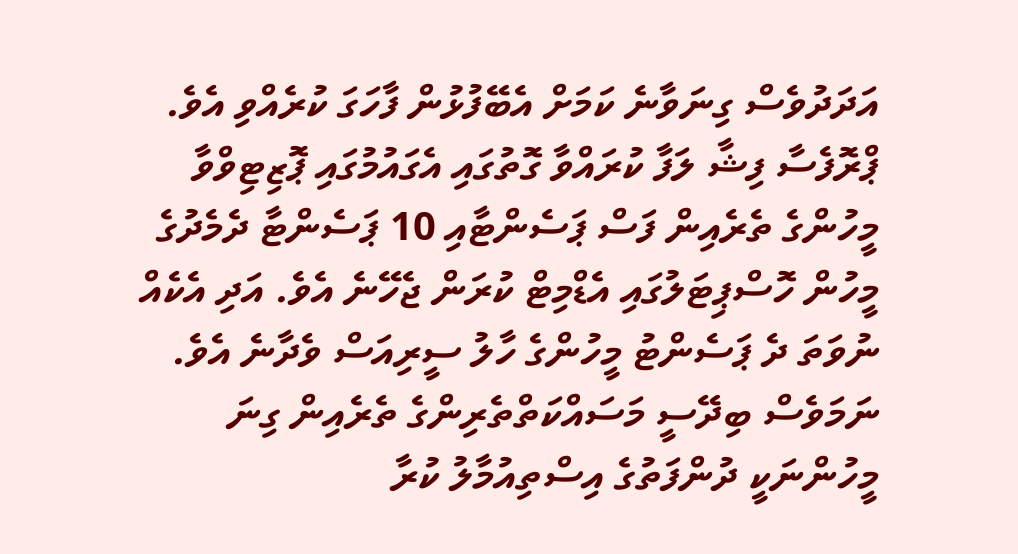އަދަދުވެސް ގިނަވާނެ ކަމަށް އެބޭފުޅުން ފާހަގަ ކުރެއްވި އެވެ.
ޕްރޮފެސާ ފިޝާ ލަފާ ކުރައްވާ ގޮތުގައި އެގައުމުގައި ޕޮޒިޓިވްވާ މީހުންގެ ތެރެއިން ފަސް ޕަސެންޓާއި 10 ޕަސެންޓާ ދެމެދުގެ މީހުން ހޮސްޕިޓަލުގައި އެޑްމިޓް ކުރަން ޖެހޭނެ އެވެ. އަދި އެކެއް ނުވަތަ ދެ ޕަސެންޓު މީހުންގެ ހާލު ސީރިއަސް ވެދާނެ އެވެ. ނަމަވެސް ބިދޭސީ މަސައްކަތްތެރިންގެ ތެރެއިން ގިނަ މީހުންނަކީ ދުންފަތުގެ އިސްތިއުމާލު ކުރާ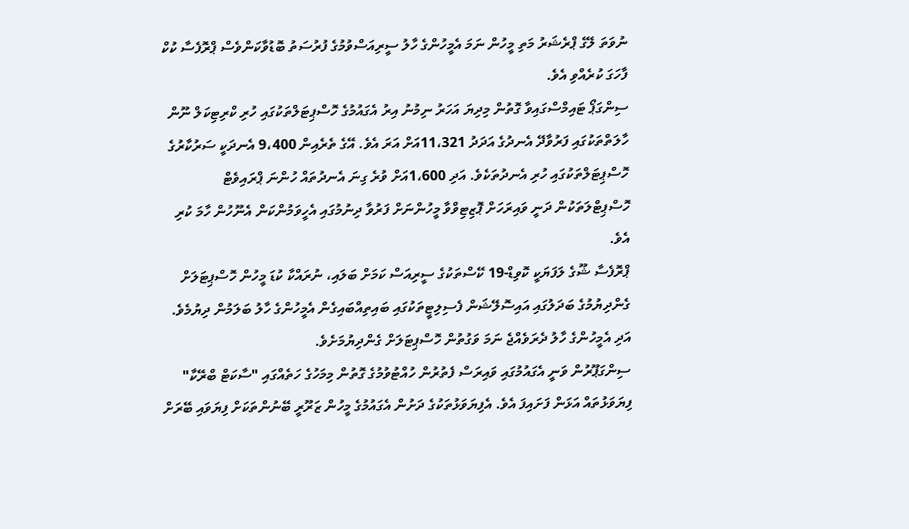ނުވަތަ ލޭގެ ޕްރެޝަރު މަތި މީހުން ނަމަ އެމީހުންގެ ހާލު ސީރިއަސްވުމުގެ ފުރުސަތު ބޮޑުވާކަންވެސް ޕްރޮފެސާ ކުކް ފާހަގަ ކުރެއްވި އެވެ.
ސިންގަޕޯ ޓައިމްސްގައިވާ ގޮތުން މިދިޔަ އަހަރު ނިމުނު އިރު އެގައުމުގެ ހޮސްޕިޓަލްތަކުގައި ހުރި ކްރިޓިކަލް ނޫން ހާލަތްތަކުގައި ފަރުވާދޭ އެނދުގެ އަދަދު 11،321އަށް އަރަ އެވެ. އޭގެ ތެރެއިން 9،400 އެނދަކީ ސަރުކާރުގެ ހޮސްޕިޓަލްތަކުގައި ހުރި އެނދުތަކެވެ. އަދި 1،600އަށް ވުރެ ގިނަ އެނދުތައް ހުންނަ ޕްރައިވެޓް ހޮސްޕިޓްލަތަކުން ދަނީ ވައިރަހަށް ޕޮޒިޓިވްވާ މީހުންނަށް ފަރުވާ ދިނުމުގައި އެހީވަމުންކަން އެނޫހުން ހާމަ ކުރި އެވެ.
ޕްރޮފެސާ ޝޫގެ ލަފަޔަކީ ކޮވިޑް-19 ކޭސްތަކުގެ ސީރިއަސް ކަމަށް ބަލައި، ނުރައްކާ ކުޑަ މީހުން ހޮސްޕިޓަލަށް ގެންދިޔުމުގެ ބަދަލުގައި އައިސޮލޭޝަން ފެސިލިޓީތަކުގައި ބައިތިއްބައިގެން އެމީހުންގެ ހާލު ބަލަމުން ދިޔުމެވެ. އަދި އެމީހުންގެ ހާލު ދެރަވެއްޖެ ނަމަ ވަގުތުން ހޮސްޕިޓަލަށް ގެންދިޔުމަށެވެ.
ސިންގަޕޫރުން ވަނީ އެގައުމުގައި ވައިރަސް ފެތުރުން ހުއްޓުވުމުގެ ގޮތުން މިމަހުގެ ހަތެއްގައި "ސާކަޓް ބްރޭކާ" ފިޔަވަޅުތައް އަޅަން ފަށައިފަ އެވެ. އެފިޔަވަޅުތަކުގެ ދަށުން އެގައުމުގެ މީހުން ޒަރޫރީ ބޭނުންތަކަށް ފިޔަވައި ބޭރަށް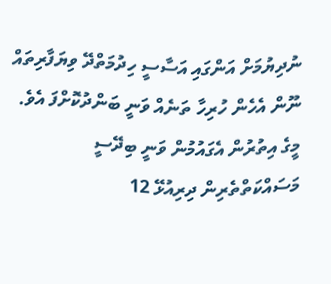ނުދިޔުމަށް އަންގައި އަސާސީ ހިދުމަތްދޭ ވިޔަފާރިތައް ނޫން އެހެން ހުރިހާ ތަނެއް ވަނީ ބަންދުކޮށްފަ އެވެ.
މީގެ އިތުރުން އެގައުމުން ވަނީ ބިދޭސީ މަސައްކަތްތެރިން ދިރިއުޅޭ 12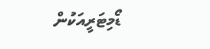ޑޯމިޓަރީއަކުން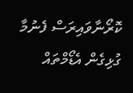ކޮރޯނާވައިރަސް ފެނުމާ ގުޅިގެން އެޑޯމްތައް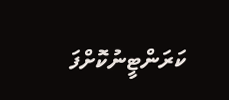ކަރަންޓީނުކޮށްފަ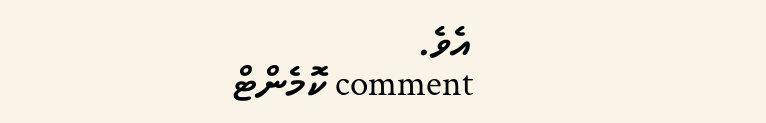އެވެ.
comment ކޮމެންޓް